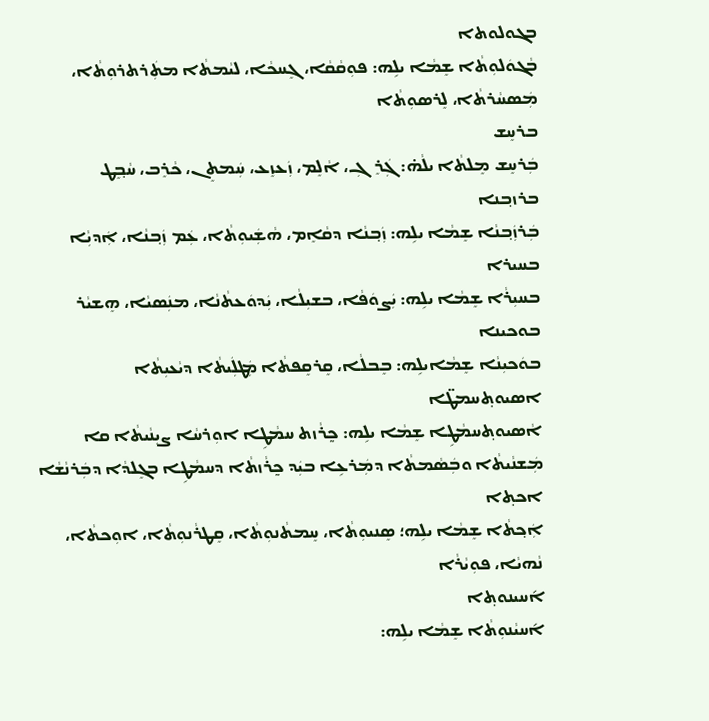ܒܓܘܠܘܬܐ
ܒܵܓܘܿܠܘܼܬܵܐ ܫܸܡܵܐ ܝܠܹܗ: ܦܘܼܩܵܩܵܐ، ܓܸܚܟܵܐ، ܠܝܵܡܬܵܐ ܡܬܲܪܬܪܘܼܬܵܐ، ܡܲܣܚܵܪܬܵܐ، ܠܸܪܣܘܼܬܵܐ
ܒܪܚܸܫ
ܒܲܪܚܸܫ ܡܸܠܬܵܐ ܝܠܵܗ̇: ܓܲܪܸܓܼ، ܐܵܠܸܡ، ܙܲܥܙܸܥ، ܚܲܡܬܸܢ، ܟܵܪܸܒ، ܚܵܒ݂ܸܛ
ܒܪܙܒ݂ܢܐ
ܒܲܪܙܲܒ݂ܢܵܐ ܫܸܡܵܐ ܝܠܹܗ: ܙܲܒ݂ܢܵܐ ܕܩܵܐܸܡ، ܗܵܫܲܝܘܼܬܵܐ، ܥܲܡ ܙܲܒ݂ܢܵܐ، ܐܲܕܝܼܵܐ
ܒܚܝܪܐ
ܒܚܝܼܪܵܐ ܫܸܡܵܐ ܝܠܹܗ: ܝܲܨܘܿܦܵܐ، ܒܫܝܼܠܵܐ، ܝܲܕܘܿܥܬܵܢܵܐ، ܡܢܲܣܝܵܐ، ܗܸܫܝܵܪ
ܒܘܟܝܢܐ
ܒܘܿܟܝܼܢܵܐ ܫܸܡܵܐܝܠܹܗ: ܒܸܒܠܵܐ، ܩܸܪܩܸܦܬܵܐ ܡܲܛܠܲܝܬܵܐ ܕܝܵܥܝܼܬܵܐ
ܐܣܝܘܬ݂ܚܡܛ̈ܐ
ܐܵܣܝܘܬ݂ܚܡܵܛܹܐ ܫܸܡܵܐ ܝܠܹܗ: ܟ̰ܪܵܙܬ ܚܡܵܛܹܐ ܐܘܼܪܚܵܐ ܨܝܼܢܵܝܬܵܐ ܩܐ ܡܲܫܢܵܝܬܵܐ ܘܒܲܣܵܡܬܵܐ ܕܡܲܪܥܹܐ ܒܝܲܕ ܟ̰ܪܵܙܬܵܐ ܕܚܡܵܛܹܐ ܒܓܸܠܕܵܐ ܕܒܲܪܢܵܫܵܐ
ܐܟܬ݂ܐ
ܐܲܟ݂ܬܵܐ ܫܸܡܵܐ ܝܠܹܗ؛ ܣܸܢܝܘܼܬܵܐ، ܚܸܡܬܵܢܘܼܬܵܐ، ܩܸܛܪܵܢܘܼܬܵܐ، ܐܘܼܟܬܵܐ، ܢܵܗܝܵܐ، ܦܘܼܝܵܪܵܐ
ܐ݇ܚܝܢܘܬ݂ܐ
ܐ݇ܚܝܵܢܘܼܬܵܐ ܫܸܡܵܐ ܝܠܹܗ: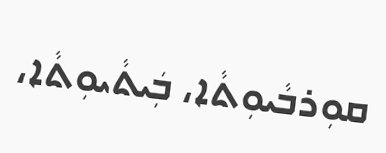ܩܘܼܪܒܵܝܘܼܬܵܐ، ܒܲܝܬܵܝܘܼܬܵܐ،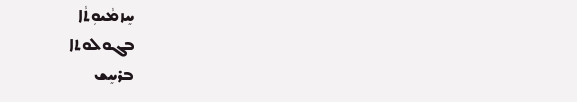ܚܸܙܡܵܝܘܼܬܵܐ
ܒܓܘܠܘܬܐ
ܒܪܚܸܫ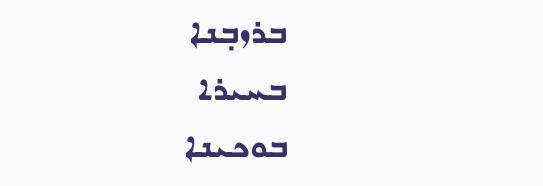ܒܪܙܒ݂ܢܐ
ܒܚܝܪܐ
ܒܘܟܝܢܐ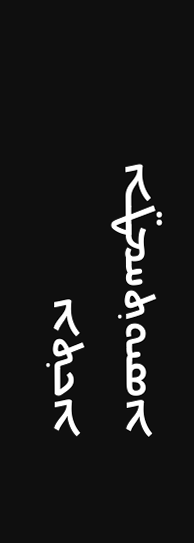ܐܣܝܘܬ݂ܚܡܛ̈ܐ
ܐܟܬ݂ܐ